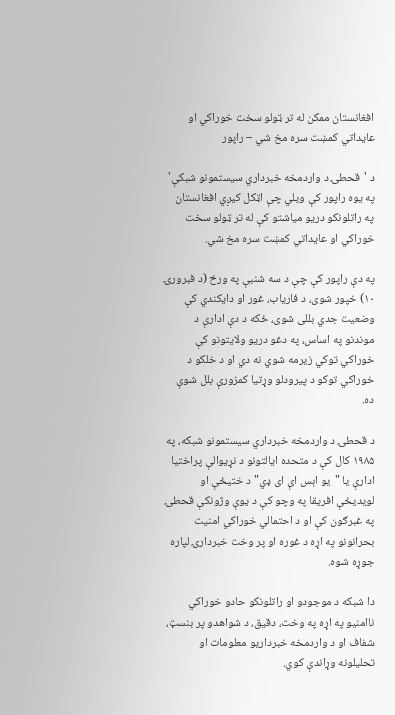افغانستان ممکن له تر ټولو سخت خوراکي او عایداتي کمښت سره مخ شي – راپور

د 'قحطۍ د واردمخه خبرداري سیستمونو شبکې' په یوه راپور کې ویلي چې اټکل کیږي افغانستان په راتلونکو دریو میاشتو کې له تر ټولو سخت خوراکي او عایداتي کمښت سره مخ شي.

په دې راپور کې چې د سه شنبې په ورځ (د فبرورۍ ۱۰) خپور شوی، د فاریاب، غور او دایکندي کې وضعیت جدي بللی شوی، ځکه د دې ادارې د موندنو په اساس، په دغو دریو ولایتونو کې خوراکي توکي زیرمه شوي نه دي او د خلکو د خوراکي توکو د پیرودلو وړتیا کمزورې بلل شوې ده.

د قحطۍ د واردمخه خبرداري سیستمونو شبکه، په ۱۹۸۵ کال کې د متحده ایالتونو د نړیوالې پراختیا ادارې یا "یو اېس اې ای ډي" د ختیځې او لویدیځې افریقا په وچو کې د یوې وژونکې قحطۍ په غبرګون کې او د احتمالي خوراکي امنیت بحرانونو په اړه د غوره او پر وخت خبردارۍ لپاره جوړه شوه.

دا شبکه د موجودو او راتلونکو حادو خوراکي ناامنیو په اړه په وخت، دقیق، د شواهدو پر بنسټ، شفاف او د واردمخه خبرداریو معلومات او تحلیلونه وړاندې کوي.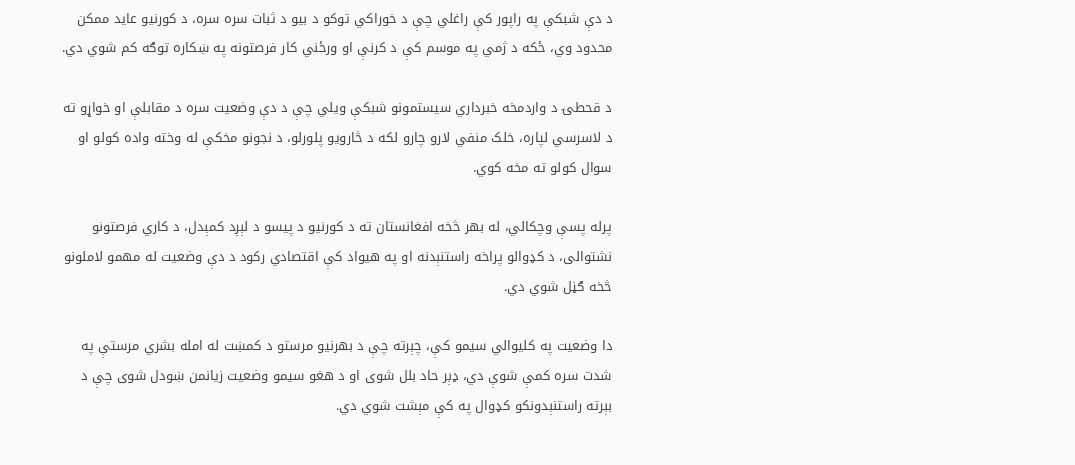د دې شبکې په راپور کې راغلي چې د خوراکي توکو د بیو د ثبات سره سره، د کورنیو عاید ممکن محدود وي، ځکه د ژمي په موسم کې د کرنې او ورځني کار فرصتونه په ښکاره توګه کم شوي دي.

د قحطۍ د واردمخه خبرداري سیستمونو شبکې ویلي چې د دې وضعیت سره د مقابلې او خواړو ته د لاسرسي لپاره، خلک منفي لارو چارو لکه د څارویو پلورلو، د نجونو مخکې له وخته واده کولو او سوال کولو ته مخه کوي.

پرله پسې وچکالي، له بهر څخه افغانستان ته د کورنیو د پیسو د لېږد کمېدل، د کاري فرصتونو نشتوالی، د کډوالو پراخه راستنېدنه او په هیواد کې اقتصادي رکود د دې وضعیت له مهمو لاملونو څخه ګڼل شوي دي.

دا وضعیت په کلیوالي سیمو کې، چېرته چې د بهرنیو مرستو د کمښت له امله بشري مرستې په شدت سره کمې شوې دي، ډېر حاد بلل شوی او د هغو سیمو وضعیت زیانمن ښودل شوی چې د بېرته راستنېدونکو کډوال په کې مېشت شوي دي.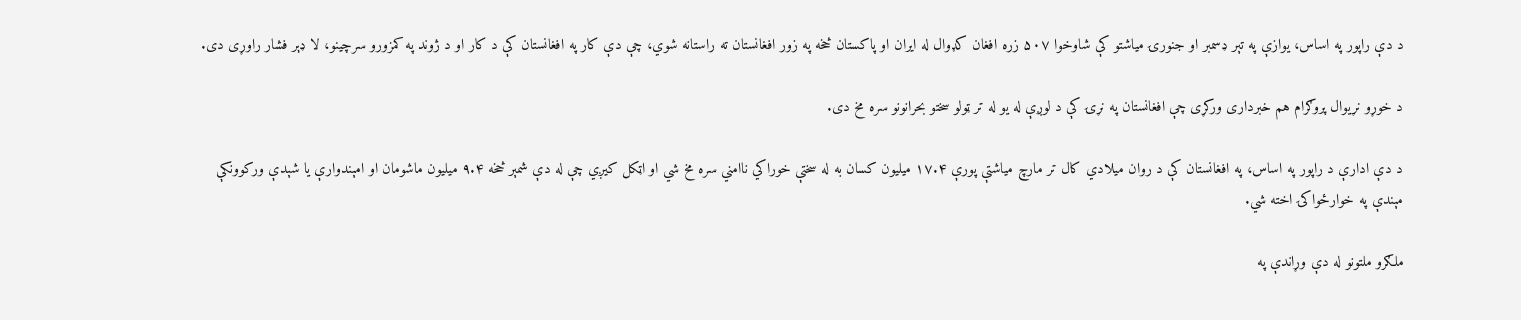د دې راپور په اساس، یوازې په تېر ډسمبر او جنورۍ میاشتو کې شاوخوا ۵۰۷ زره افغان کډوال له ایران او پاکستان څخه په زور افغانستان ته راستانه شوي، چې دې کار په افغانستان کې د کار او د ژوند په کمزورو سرچینو، لا ډېر فشار راوړی دی.

د خوړو نړیوال پروګرام هم خبرداری ورکړی چې افغانستان په نړۍ کې د لوږې له یو له تر ټولو سختو بحرانونو سره مخ دی.

د دې ادارې د راپور په اساس، په افغانستان کې د روان میلادي کال تر مارچ میاشتې پورې ۱۷.۴ میلیون کسان به له سختې خوراکي ناامني سره مخ شي او اټکل کیږي چې له دې شمېر څخه ۹.۴ میلیون ماشومان او امېندوارې یا شېدې ورکوونکې مېندې په خوارځواکۍ اخته شي.

ملګرو ملتونو له دې وړاندې په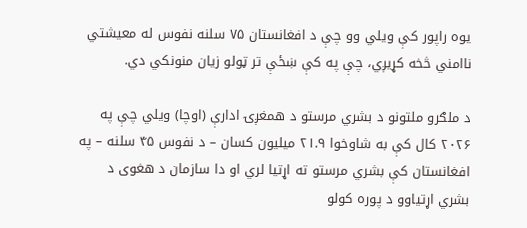یوه راپور کې ویلي وو چې د افغانستان ۷۵ سلنه نفوس له معیشتي ناامني څخه کړیږي، چې په کې ښځې تر ټولو زیان منونکي دي.

د ملګرو ملتونو د بشري مرستو د همغږۍ ادارې (اوچا) ویلي چې په ۲۰۲۶ کال کې به شاوخوا ۲۱.۹ میلیون کسان – د نفوس ۴۵ سلنه – په افغانستان کې بشري مرستو ته اړتیا لري او دا سازمان د هغوی د بشري اړتیاوو د پوره کولو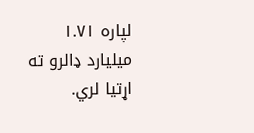لپاره ۱.۷۱ میلیارد ډالرو ته اړتیا لري.